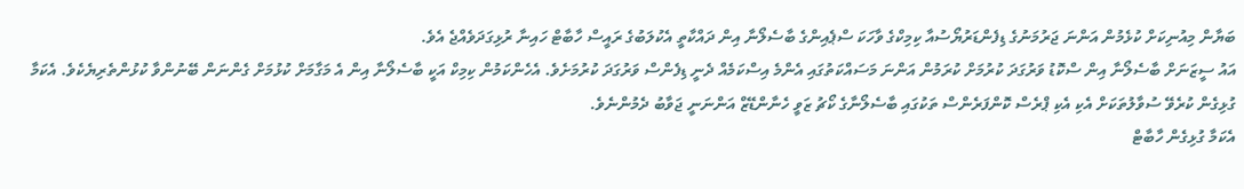ބަޔާން މިއުނިކަށް ކުޅެމުން އަންނަ ޖަރުމަނުގެ ޑިފެންޑަރުޔޯސުއާ ކިމިކްގެ ވާހަކަ ސްޕެއިންގެ ބާސެލޯނާ އިން ދައްކާތީ އެކުލަބުގެ ރައީސް ހާބާޓް ހައިނާ ރުޅިގަދަވެއްޖެ އެވެ.
އައު ސީޒަނަށް ބާސެލޯނާ އިން ސްކޮޑު ވަރުގަދަ ކުރުމަށް ކުރަމުން އަންނަ މަސައްކަތުގައި އެންމެ އިސްކަމެއް ދެނީ ޑިފެންސް ވަރުގަދަ ކުރުމަށެވެ. އެހެންކަމުން ކިމިކް އަކީ ބާސެލޯނާ އިން އެ މަގާމަށް ކުޅުމަށް ގެންނަން ބޭނުންވާ ކުޅުންތެރިޔެކެވެ. އެކަމާ ގުޅިގެން ކުރެވޭ ސުވާލުތަކަށް އެކި އެކި ޕްރެސް ކޮންފަރެންސް ތަކުގައި ބާސެލޯނާގެ ކޯޗު ޒަވީ ހެނާންޑޭޒް އަންނަނީ ޖަވާބު ދެމުންނެވެ.
އެކަމާ ގުޅިގެން ހާބާޓް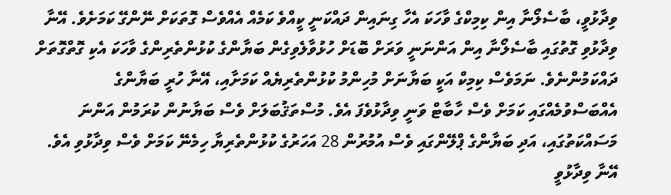ވިދާޅުވީ، ބާސެލޯނާ އިން ކިމިކްގެ ވާހަކަ އެހާ ގިނައިން ދައްކަނީ ކީއްވެ ކަމެއް އެއްވެސް ގޮތަކަށް ނޭންގޭ ކަމަށެވެ. އޭނާ ވިދާޅުވި ގޮތުގައި ބާސެލޯނާ އިން އަންނަނީ ވަރަށް ބޮޑަށް ހުޅުވާލެވިގެން ބަޔާންގެ ކުޅުންތެރިންގެ ވާހަކަ އެކި ގޮތްގޮތަށް ދައްކަމުންނެވެ. ނަމަވެސް ކިމިކް އަކީ ބަޔާނަށް މުހިންމު ކުޅުންތެރިޔެއް ކަމަށާއި، އޭނާ ހުރީ ބަޔާންގެ އެއްބަސްވުމެއްގައި ކަމަށް ވެސް ހާބާޓް ވަނީ ވިދާޅުވެފަ އެވެ. މުސްތަޤުބަލަށް ވެސް ބަޔާނުން ކުރަމުން އަންނަ މަސައްކަތުގައި، އަދި ބަޔާންގެ ޕްލޭންގައި ވެސް އުމުރުން 28 އަހަރުގެ ކުޅުންތެރިޔާ ހިމެނޭ ކަމަށް ވެސް ވިދާޅުވި އެވެ. އޭނާ ވިދާޅުވީ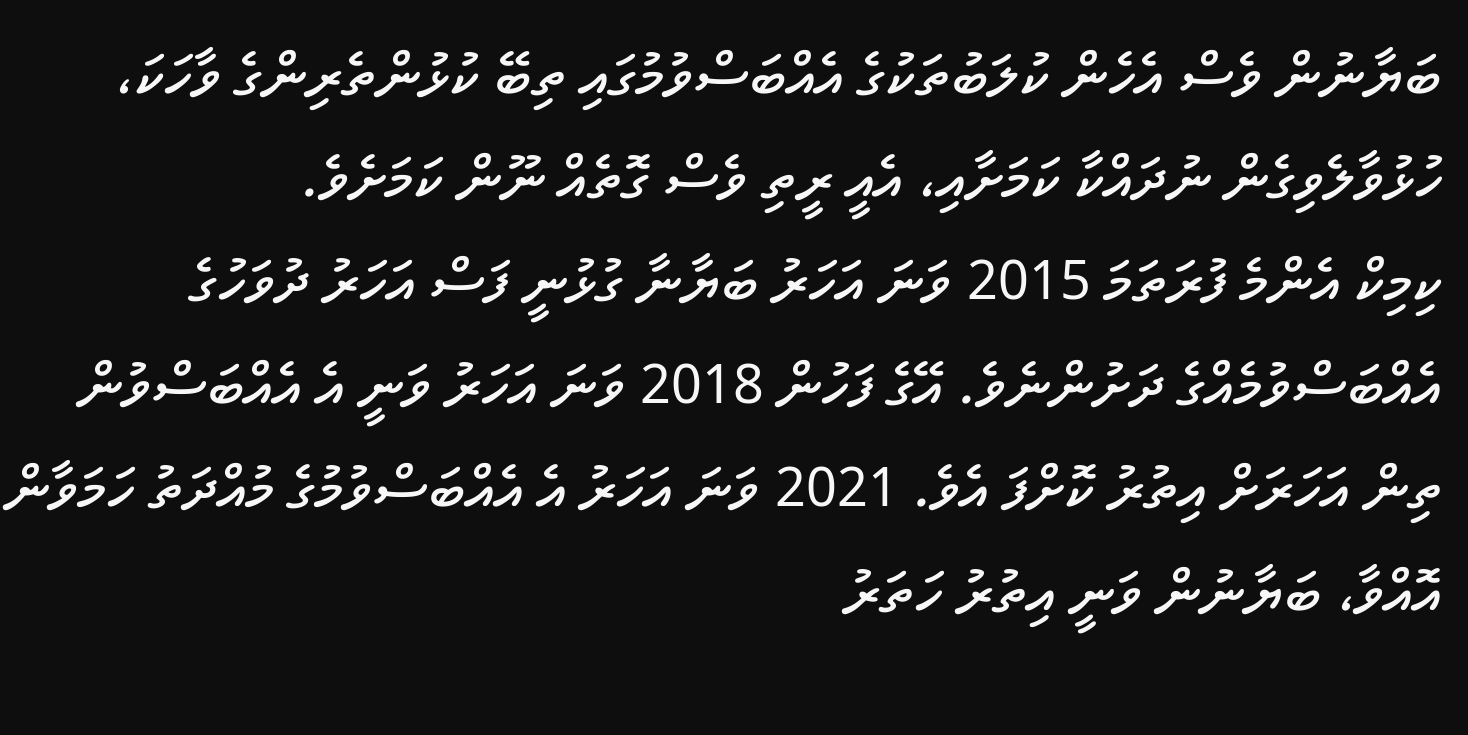ބަޔާނުން ވެސް އެހެން ކުލަބުތަކުގެ އެއްބަސްވުމުގައި ތިބޭ ކުޅުންތެރިންގެ ވާހަކަ، ހުޅުވާލެވިގެން ނުދައްކާ ކަމަށާއި، އެއީ ރީތި ވެސް ގޮތެއް ނޫން ކަމަށެވެ.
ކިމިކް އެންމެ ފުރަތަމަ 2015 ވަނަ އަހަރު ބަޔާނާ ގުޅުނީ ފަސް އަހަރު ދުވަހުގެ އެއްބަސްވުމެއްގެ ދަށުންނެވެ. އޭގެ ފަހުން 2018 ވަނަ އަހަރު ވަނީ އެ އެއްބަސްވުން ތިން އަހަރަށް އިތުރު ކޮށްފަ އެވެ. 2021 ވަނަ އަހަރު އެ އެއްބަސްވުމުގެ މުއްދަތު ހަމަވާން އޮއްވާ، ބަޔާނުން ވަނީ އިތުރު ހަތަރު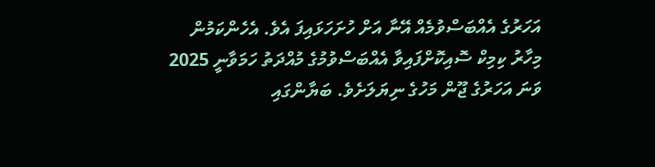އަހަރުގެ އެއްބަސްވުމެއް އޭނާ އަށް ހުށަހަޅައިފަ އެވެ. އެހެންކަމުން މިހާރު ކިމިކް ސޮއިކޮށްފައިވާ އެއްބަސްވުމުގެ މުއްދަތު ހަމަވާނީ 2025 ވަނަ އަހަރުގެ ޖޫން މަހުގެ ނިޔަލަށެވެ. ބަޔާންގައި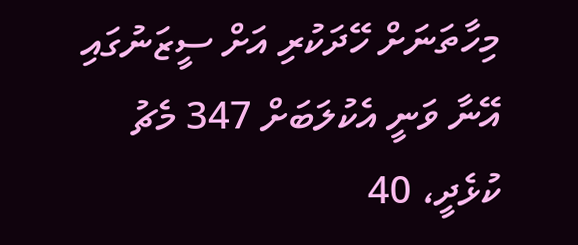މިހާތަނަށް ހޭދަކުރި އަށް ސީޒަނުގައި އޭނާ ވަނީ އެކުލަބަށް 347 މެޗު ކުޅެދީ، 40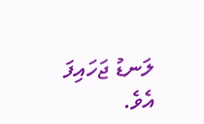ލަނޑު ޖަހައިފަ އެވެ.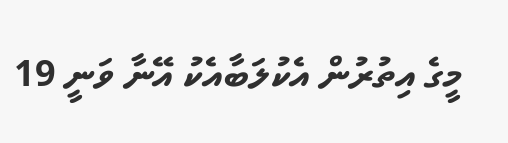މީގެ އިތުރުން އެކުލަބާއެކު އޭނާ ވަނީ 19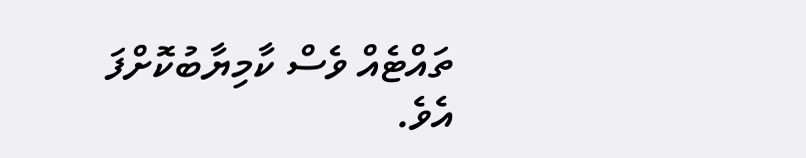ތައްޓެއް ވެސް ކާމިޔާބުކޮށްފަ އެވެ.